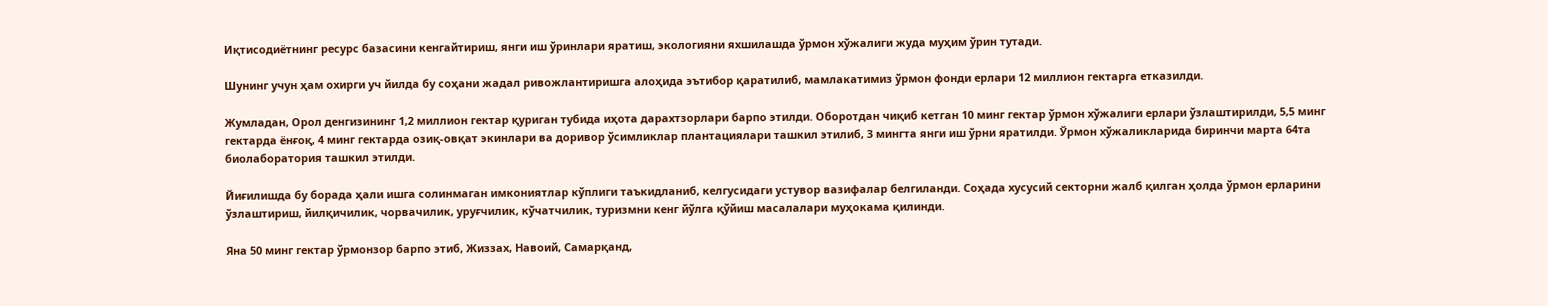Иқтисодиётнинг ресурс базасини кенгайтириш, янги иш ўринлари яратиш, экологияни яхшилашда ўрмон хўжалиги жуда муҳим ўрин тутади.

Шунинг учун ҳам охирги уч йилда бу соҳани жадал ривожлантиришга алоҳида эътибор қаратилиб, мамлакатимиз ўрмон фонди ерлари 12 миллион гектарга етказилди.

Жумладан, Орол денгизининг 1,2 миллион гектар қуриган тубида иҳота дарахтзорлари барпо этилди. Оборотдан чиқиб кетган 10 минг гектар ўрмон хўжалиги ерлари ўзлаштирилди, 5,5 минг гектарда ёнғоқ, 4 минг гектарда озиқ-овқат экинлари ва доривор ўсимликлар плантациялари ташкил этилиб, 3 мингта янги иш ўрни яратилди. Ўрмон хўжаликларида биринчи марта 64та биолаборатория ташкил этилди.

Йиғилишда бу борада ҳали ишга солинмаган имкониятлар кўплиги таъкидланиб, келгусидаги устувор вазифалар белгиланди. Соҳада хусусий секторни жалб қилган ҳолда ўрмон ерларини ўзлаштириш, йилқичилик, чорвачилик, уруғчилик, кўчатчилик, туризмни кенг йўлга қўйиш масалалари муҳокама қилинди.

Яна 50 минг гектар ўрмонзор барпо этиб, Жиззах, Навоий, Самарқанд,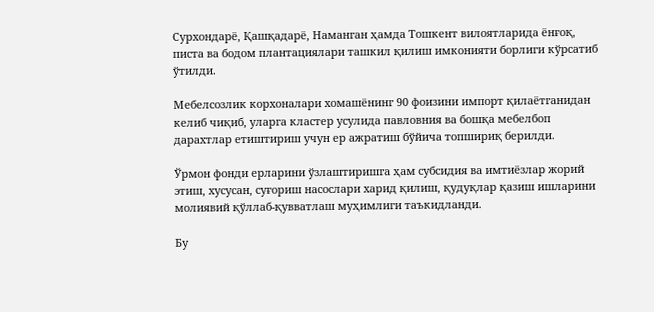Сурхондарё, Қашқадарё, Наманган ҳамда Тошкент вилоятларида ёнғоқ, писта ва бодом плантациялари ташкил қилиш имконияти борлиги кўрсатиб ўтилди.

Мебелсозлик корхоналари хомашёнинг 90 фоизини импорт қилаётганидан келиб чиқиб, уларга кластер усулида павловния ва бошқа мебелбоп дарахтлар етиштириш учун ер ажратиш бўйича топшириқ берилди.

Ўрмон фонди ерларини ўзлаштиришга ҳам субсидия ва имтиёзлар жорий этиш, хусусан, суғориш насослари харид қилиш, қудуқлар қазиш ишларини молиявий қўллаб-қувватлаш муҳимлиги таъкидланди.

Бу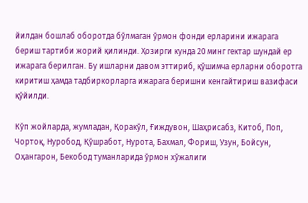йилдан бошлаб оборотда бўлмаган ўрмон фонди ерларини ижарага бериш тартиби жорий қилинди. Ҳозирги кунда 20 минг гектар шундай ер ижарага берилган. Бу ишларни давом эттириб, қўшимча ерларни оборотга киритиш ҳамда тадбиркорларга ижарага беришни кенгайтириш вазифаси қўйилди.

Кўп жойларда, жумладан, Қоракўл, Ғиждувон, Шаҳрисабз, Китоб, Поп, Чортоқ, Нуробод, Қўшработ, Нурота, Бахмал, Фориш, Узун, Бойсун, Оҳангарон, Бекобод туманларида ўрмон хўжалиги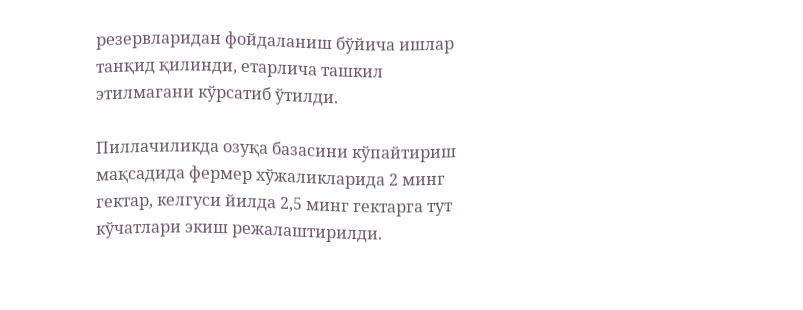резервларидан фойдаланиш бўйича ишлар танқид қилинди, етарлича ташкил этилмагани кўрсатиб ўтилди.

Пиллачиликда озуқа базасини кўпайтириш мақсадида фермер хўжаликларида 2 минг гектар, келгуси йилда 2,5 минг гектарга тут кўчатлари экиш режалаштирилди.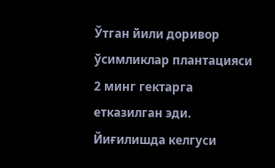Ўтган йили доривор ўсимликлар плантацияси 2 минг гектарга етказилган эди. Йиғилишда келгуси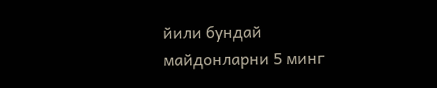йили бундай майдонларни 5 минг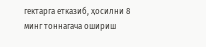гектарга етказиб, ҳосилни 8 минг тоннагача ошириш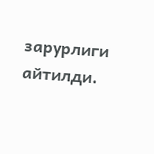зарурлиги айтилди.